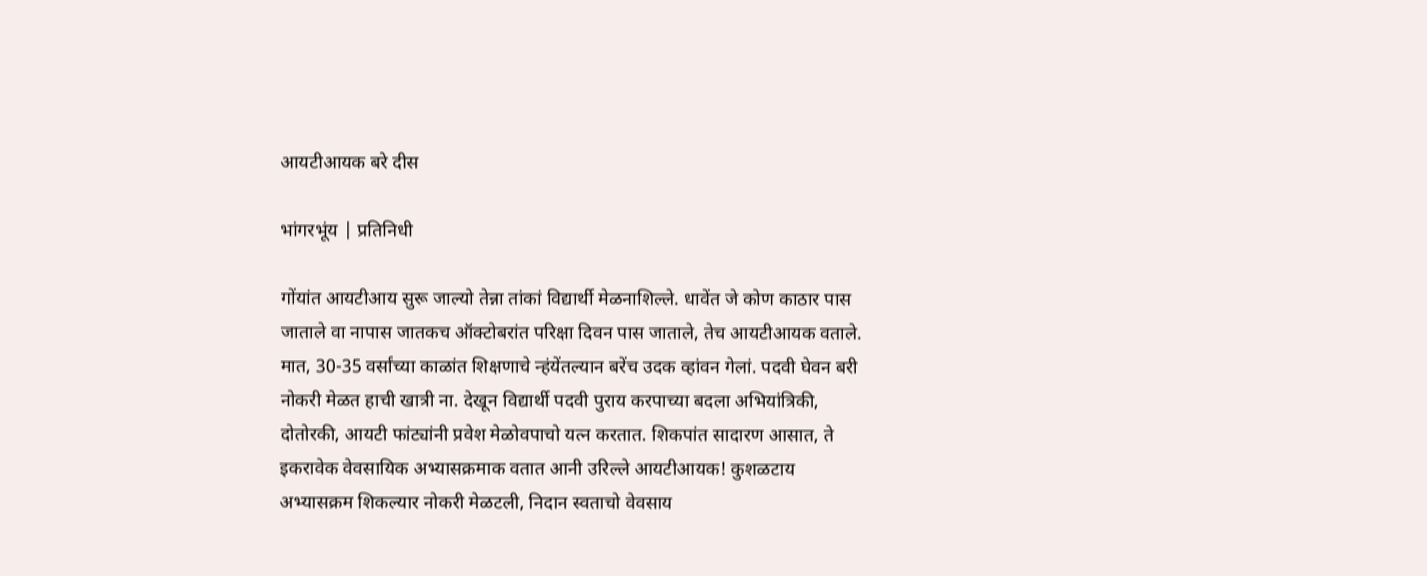आयटीआयक बरे दीस

भांगरभूंय | प्रतिनिधी

गोंयांत आयटीआय सुरू जाल्यो तेन्ना तांकां विद्यार्थी मेळनाशिल्ले. धावेंत जे कोण काठार पास जाताले वा नापास जातकच ऑक्टोबरांत परिक्षा दिवन पास जाताले, तेच आयटीआयक वताले. मात, 30-35 वर्सांच्या काळांत शिक्षणाचे न्हंयेंतल्यान बरेंच उदक व्हांवन गेलां. पदवी घेवन बरी नोकरी मेळत हाची खात्री ना. देखून विद्यार्थी पदवी पुराय करपाच्या बदला अभियांत्रिकी, दोतोरकी, आयटी फांट्यांनी प्रवेश मेळोवपाचो यत्न करतात. शिकपांत सादारण आसात, ते इकरावेक वेवसायिक अभ्यासक्रमाक वतात आनी उरिल्ले आयटीआयक! कुशळटाय अभ्यासक्रम शिकल्यार नोकरी मेळटली, निदान स्वताचो वेवसाय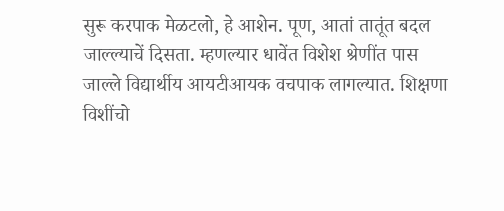सुरू करपाक मेळटलो, हे आशेन. पूण, आतां तातूंत बदल जाल्ल्याचें दिसता. म्हणल्यार धावेंत विशेश श्रेणींत पास जाल्ले विद्यार्थीय आयटीआयक वचपाक लागल्यात. शिक्षणा विशींचो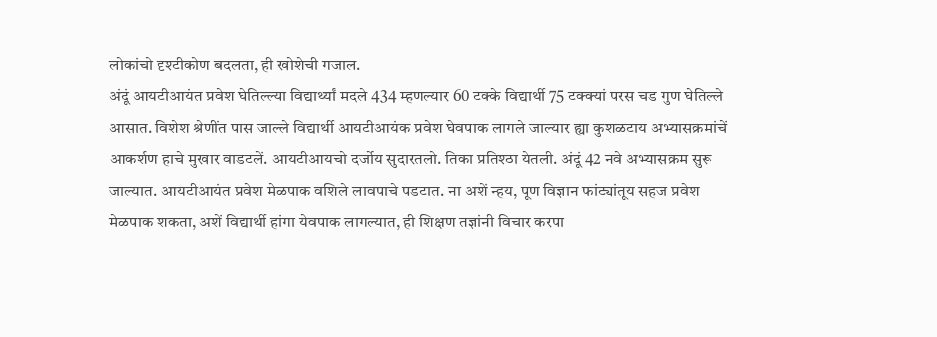लोकांचो दृश्टीकोण बदलता, ही खोशेची गजाल.
अंदूं आयटीआयंत प्रवेश घेतिल्ल्या विद्यार्थ्यां मदले 434 म्हणल्यार 60 टक्के विद्यार्थी 75 टक्क्यां परस चड गुण घेतिल्ले आसात. विशेश श्रेणींत पास जाल्ले विद्यार्थी आयटीआयंक प्रवेश घेवपाक लागले जाल्यार ह्या कुशळटाय अभ्यासक्रमांचें आकर्शण हाचे मुखार वाडटलें. आयटीआयचो दर्जोय सुदारतलो. तिका प्रतिश्ठा येतली. अंदूं 42 नवे अभ्यासक्रम सुरू जाल्यात. आयटीआयंत प्रवेश मेळपाक वशिले लावपाचे पडटात. ना अशें न्हय, पूण विज्ञान फांट्यांतूय सहज प्रवेश मेळपाक शकता, अशें विद्यार्थी हांगा येवपाक लागल्यात, ही शिक्षण तज्ञांनी विचार करपा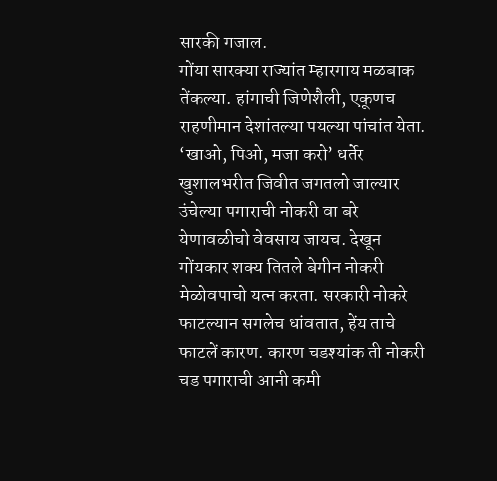सारकी गजाल.
गोंया सारक्या राज्यांत म्हारगाय मळबाक तेंकल्या. हांगाची जिणेशैली, एकूणच राहणीमान देशांतल्या पयल्या पांचांत येता. ‘खाओ, पिओ, मजा करो’ धर्तेर खुशालभरीत जिवीत जगतलो जाल्यार उंचेल्या पगाराची नोकरी वा बरे येणावळीचो वेवसाय जायच. देखून गोंयकार शक्य तितले बेगीन नोकरी मेळोवपाचो यत्न करता. सरकारी नोकरे फाटल्यान सगलेच धांवतात, हेंय ताचे फाटलें कारण. कारण चडश्यांक ती नोकरी चड पगाराची आनी कमी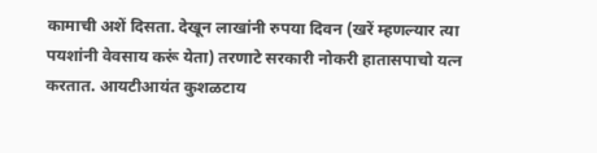कामाची अशें दिसता. देखून लाखांनी रुपया दिवन (खरें म्हणल्यार त्या पयशांनी वेवसाय करूं येता) तरणाटे सरकारी नोकरी हातासपाचो यत्न करतात. आयटीआयंत कुशळटाय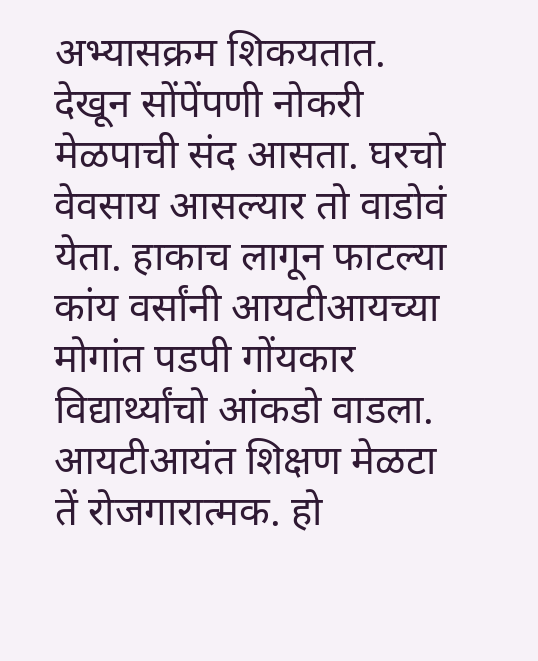अभ्यासक्रम शिकयतात. देखून सोंपेंपणी नोकरी मेळपाची संद आसता. घरचो वेवसाय आसल्यार तो वाडोवं येता. हाकाच लागून फाटल्या कांय वर्सांनी आयटीआयच्या मोगांत पडपी गोंयकार विद्यार्थ्यांचो आंकडो वाडला.
आयटीआयंत शिक्षण मेळटा तें रोजगारात्मक. हो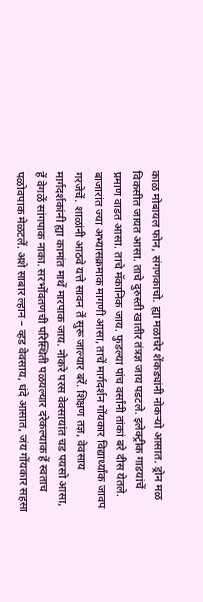काळ मोबायल फोन, संगणकाचो. ह्या मळाचेर शेंकड्यांनी नोकऱ्यो आसात. ड्रोन मळ विकसीत जायत आसा. ताचे दुरुस्ती खातीर तंत्रज्ञ जाय पडटले. इलेक्ट्रीक गाडयांचें प्रमाण वाडत आसा. ताचे मॅकानिक जाय. फुडल्या पांच वर्सांनी तांकां बरे दीस येतले. बाजारांत ज्या अभ्यासक्रमाक मागणी आसा, ताचें मार्गदर्शन गोंयकार विद्यार्थ्यांक जावप गरजेचें. शाळांनी आठवे यत्ते सावन तें सुरू जाल्यार बरें. शिक्षण तज्ञ, वेवसाय मार्गदर्शकांनी ह्या कामांत माथें मारपाक जाय. नोकरे परस वेवसायांत चड पयसो आसा, हें वेगळें सांगपाक नाका. सरभोंवतणची परिस्थिती पळयल्यार दरेकल्याक हें स्वताच पळोवपाक मेळटलें. अशे साबार ल्हान – व्हड वेवसाय, धंदे आसात, जंय गोंयकार सहसा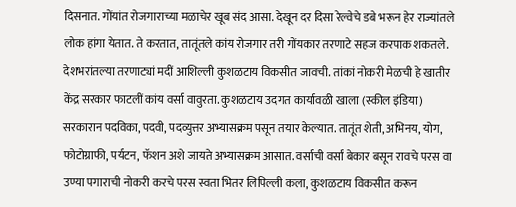दिसनात. गोंयांत रोजगाराच्या मळाचेर खूब संद आसा. देखून दर दिसा रेल्वेचे डबे भरून हेर राज्यांतले लोक हांगा येतात. ते करतात, तातूंतले कांय रोजगार तरी गोंयकार तरणाटे सहज करपाक शकतले.
देशभरांतल्या तरणाट्यां मदीं आशिल्ली कुशळटाय विकसीत जावची. तांकां नोकरी मेळची हे खातीर केंद्र सरकार फाटलीं कांय वर्सा वावुरता. कुशळटाय उदगत कार्यावळी खाला (स्कील इंडिया) सरकारान पदविका, पदवी, पदव्युत्तर अभ्यासक्रम पसून तयार केल्यात. तातूंत शेती, अभिनय, योग, फोटोग्राफी, पर्यटन, फॅशन अशे जायते अभ्यासक्रम आसात. वर्साची वर्सां बेकार बसून रावचे परस वा उण्या पगाराची नोकरी करचे परस स्वता भितर लिपिल्ली कला, कुशळटाय विकसीत करून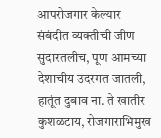आपरोजगार केल्यार संबंदीत व्यक्तीची जीण सुदारतलीच, पूण आमच्या देशाचीय उदरगत जातली, हातूंत दुबाव ना. ते खातीर कुशळटाय, रोजगाराभिमुख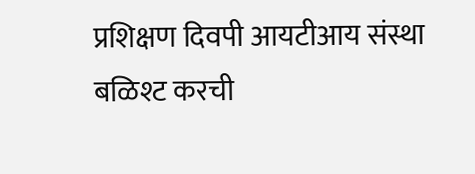प्रशिक्षण दिवपी आयटीआय संस्था बळिश्ट करची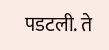पडटली. ते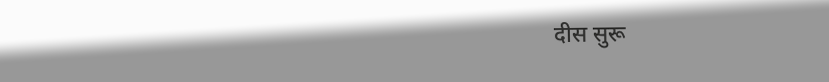दीस सुरू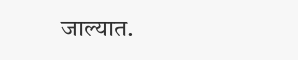जाल्यात.